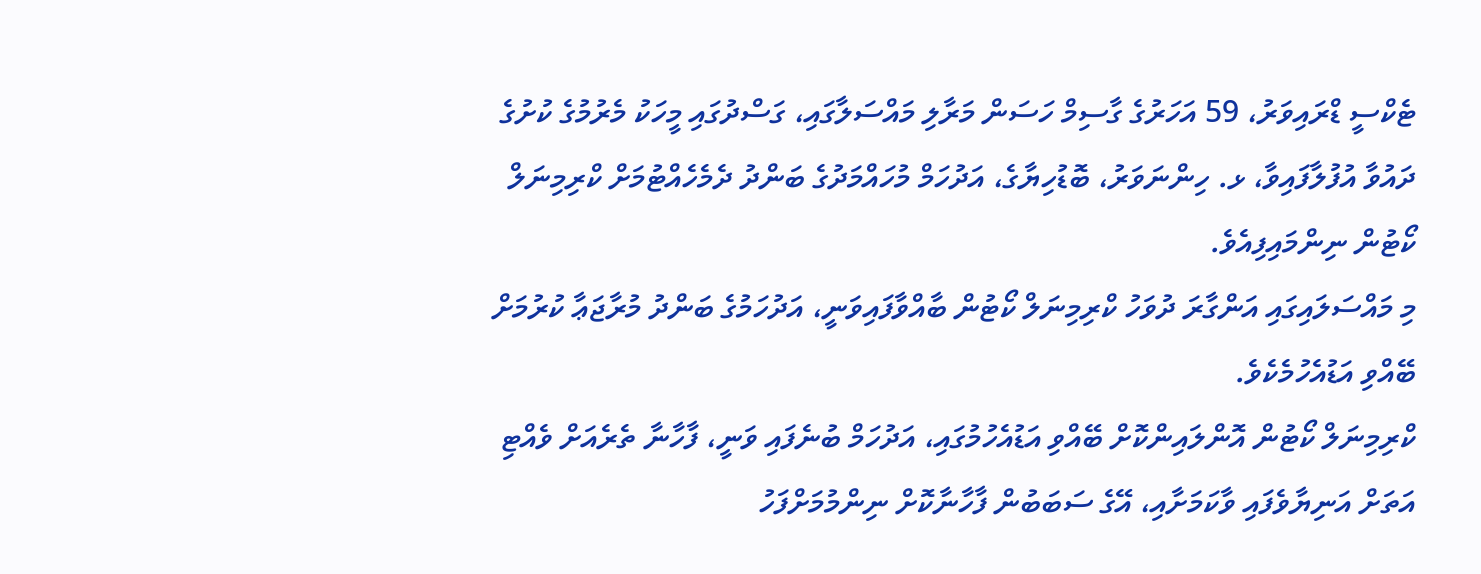ޓެކްސީ ޑްރައިވަރު، 59 އަހަރުގެ ގާސިމް ހަސަން މަރާލި މައްސަލާގައި، ގަސްދުގައި މީހަކު މެރުމުގެ ކުށުގެ ދައުވާ އުފުލާފައިވާ، ޅ. ހިންނަވަރު، ބޮޑުހިޔާގެ، އަދުހަމް މުހައްމަދުގެ ބަންދު ދެމެހެއްޓުމަށް ކްރިމިނަލް ކޯޓުން ނިންމައިފިއެވެ.
މި މައްސަލައިގައި އަންގާރަ ދުވަހު ކްރިމިނަލް ކޯޓުން ބާއްވާފައިވަނީ، އަދުހަމުގެ ބަންދު މުރާޖަޢާ ކުރުމަށް ބޭއްވި އަޑުއެހުމެކެވެ.
ކްރިމިނަލް ކޯޓުން އޮންލައިންކޮށް ބޭއްވި އަޑުއެހުމުގައި، އަދުހަމް ބުނެފައި ވަނީ، ފާހާނާ ތެރެއަށް ވެއްޓި އަތަށް އަނިޔާވެފައި ވާކަމަށާއި، އޭގެ ސަބަބުން ފާހާނާކޮށް ނިންމުމަށްފަހު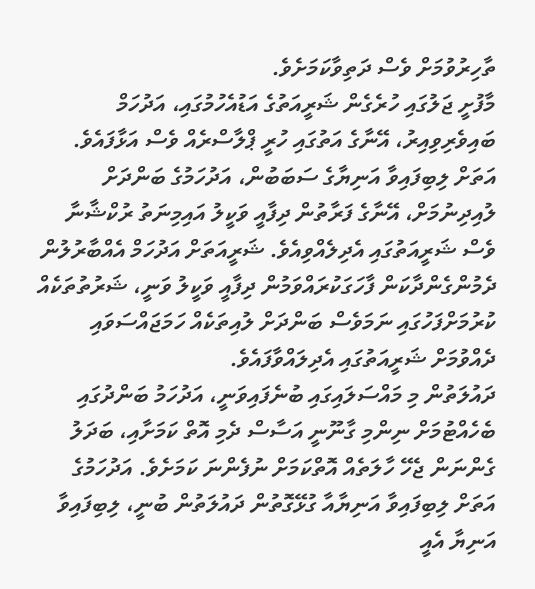ތާހިރުވުމަށް ވެސް ދަތިވާކަމަށެވެ.
މާފުށީ ޖަލުގައި ހުރެގެން ޝަރީއަތުގެ އަޑުއެހުމުގައި، އަދުހަމް ބައިވެރިވިއިރު، އޭނާގެ އަތުގައި ހުރީ ޕްލާސްރެއް ވެސް އަޅާފައެވެ.
އަތަށް ލިބިފައިވާ އަނިޔާގެ ސަބަބުން، އަދުހަމުގެ ބަންދަށް ލުއިދިނުމަށް، އޭނާގެ ފަރާތުން ދިފާއީ ވަކީލު އައިމިނަތު ރުކްޝާނާ ވެސް ޝަރީއަތުގައި އެދިލެއްވިއެވެ. ޝަރީއަތަށް އަދުހަމް އެއްބާރުލުން ދެމުންގެންދާކަން ފާހަގަކުރައްވަމުން ދިފާއީ ވަކީލު ވަނީ، ޝަރުތުތަކެއް ކުރުމަށްފަހުގައި ނަމަވެސް ބަންދަށް ލުއިތަކެއް ހަމަޖައްސަވައި ދެއްވުމަށް ޝަރީއަތުގައި އެދިލައްވާފައެވެ.
ދައުލަތުން މި މައްސަލައިގައި ބުނެފައިވަނީ، އަދުހަމު ބަންދުގައި ބެހެއްޓުމަށް ނިންމި ގާނޫނީ އަސާސް ދެމި އޮތް ކަމަށާއި، ބަދަލު ގެންނަން ޖެހޭ ހާލަތެއް އޮތްކަމަށް ނުފެންނަ ކަމަށެވެ. އަދުހަމުގެ އަތަށް ލިބިފައިވާ އަނިޔާއާ ގުޅޭގޮތުން ދައުލަތުން ބުނީ، ލިބިފައިވާ އަނިޔާ އެއީ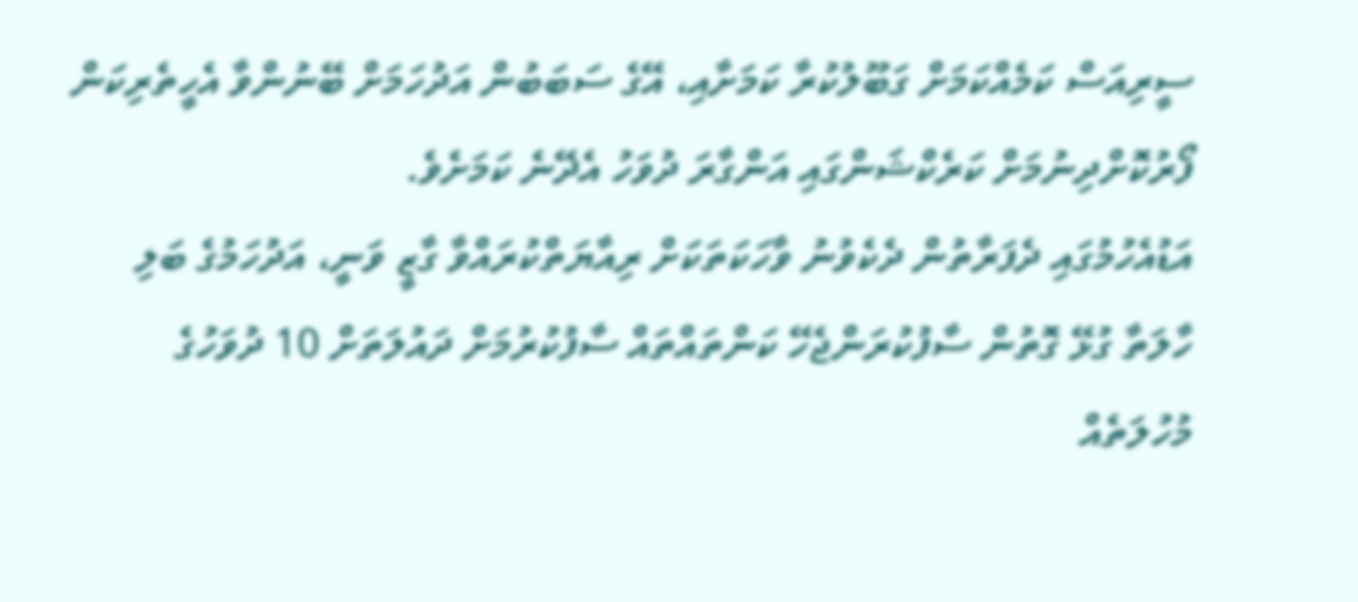ސީރިއަސް ކަމެއްކަމަށް ގަބޫލުކުރާ ކަމަށާއި، އޭގެ ސަބަބުން އަދުހަމަށް ބޭނުންވާ އެހީތެރިކަން ފޯރުކޮށްދިނުމަށް ކަރެކްޝަންގައި އަންގާރަ ދުވަހު އެދޭނެ ކަމަށެވެ.
އަޑުއެހުމުގައި ދެފަރާތުން ދެކެވުނު ވާހަކަތަކަށް ރިއާޔަތްކުރައްވާ ގާޒީ ވަނީ، އަދުހަމުގެ ބަލި ހާލަތާ ގުޅޭ ގޮތުން ސާފުކުރަންޖެހޭ ކަންތައްތައް ސާފުކުރުމަށް ދައުލަތަށް 10 ދުވަހުގެ މުހުލަތެއް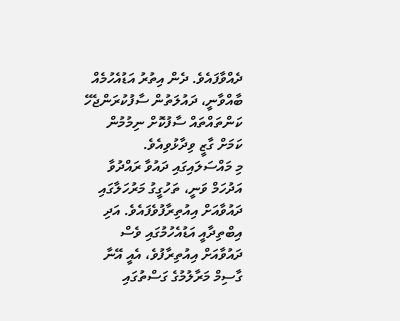ދެއްވާފައެވެ. ދެން އިތުރު އަޑުއެހުމެއް ބާއްވާނީ، ދައުލަތުން ސާފުކުރަންޖެހޭ ކަންތައްތައް ސާފުކޮށް ނިމުމުން ކަމަށް ގާޒީ ވިދާޅުވިއެވެ.
މި މައްސަލައިގައި ދައުވާ ރައްދުވާ އަދުހަމް ވަނީ، ތަހުގީގު މަރުހަލާގައި ދައުވާއަށް އިއުތިރާފުވެފައެވެ. އަދި އިބްތިދާއީ އަޑުއެހުމުގައި ވެސް ދައުވާއަށް އިއުތިރާފުވެ، އެއީ އޭނާ ގާސިމް މަރާލުމުގެ ގަސްތުގައި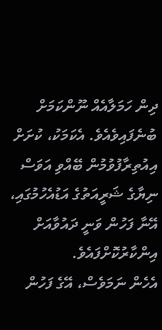ދިން ހަމަލާއެއް ނޫންކަމަށް ބުނެފައިވެއެވެ. އެކަމަކު، ކުށަށް އިއުތިރާފުވުމުން ބޭއްވި އަވަސް ނިޔާގެ ޝަރީއަތުގެ އަޑުއެހުމުގައި، އޭނާ ފަހުން ވަނީ ދައުވާއަށް އިންކާރުކޮށްފައެވެ.
އެހެން ނަމަވެސް، އޭގެ ފަހުން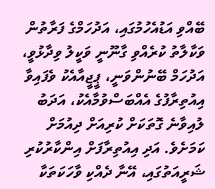ބޭއްވި އަޑުއެހުމުގައި، އަދުހަމްގެ ފަރާތުން ވަކާލާތު ކުރެއްވި ގާނޫނީ ވަކީލު ވިދާޅުވީ، އަދުހަމް ބޭނުންވަނީ، ޕީޖީއާއެކު ވެފައިވާ އިއުތިރާފުގެ އެއްބަސްވުމާއެކު، އަދަބު ލުއިވާނެ ގޮތަކަށް ކުރިއަށް ދިއުމަށް ކަމަށެވެ. އަދި އިއުތިރާފަށް އިންކާރުކުރި ޝަރީއަތުގައި، އޭނާ ދެއްކި ވާހަކަތަކާ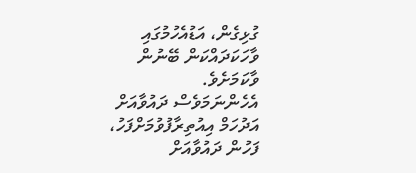ގުޅިގެން، އަޑުއެހުމުގައި ވާހަކަދައްކަން ބޭނުން ވާކަމަށެވެ.
އެހެންނަމަވެސް ދައުވާއަށް އަދުހަމް އިއުތިރާފުވުމަށްފަހު، ފަހުން ދައުވާއަށް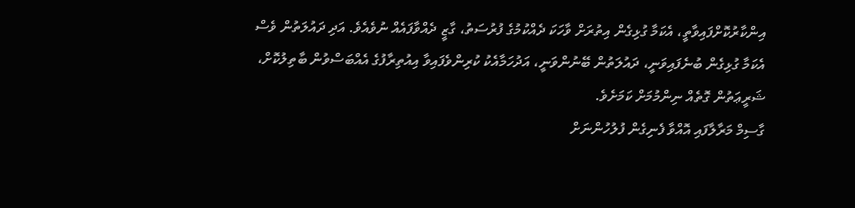އިންކާރުކޮށްފައިވާތީ، އެކަމާ ގުޅިގެން އިތުރަށް ވާހަކަ ދެއްކުމުގެ ފުރުސަތު، ގާޒީ ދެއްވާފައެއް ނުވެއެވެ. އަދި ދައުލަތުން ވެސް އެކަމާ ގުޅިގެން ބުނެފައިވަނީ، ދައުލަތުން ބޭނުންވަނީ، އަދުހަމާއެކު ކުރިންވެފައިވާ އިއުތިރާފުގެ އެއްބަސްވުން ބާތިލުކޮށް، ޝަރީޢަތުން ގޮތެއް ނިންމުމަށް ކަމަށެވެ.
ގާސިމް މަރާލާފައި އޮއްވާ ފެނިގެން ފުލުހުންނަށް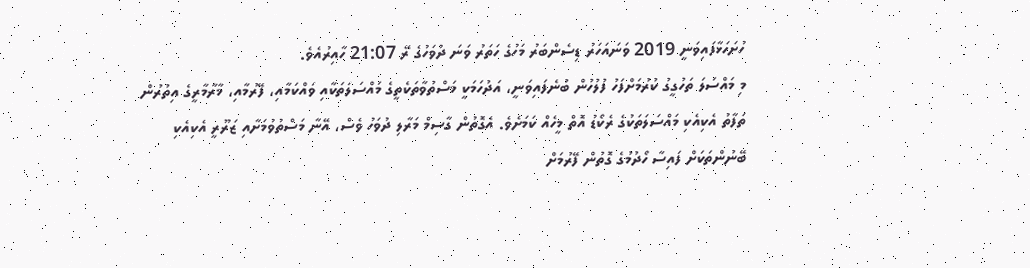ހުށަހަޅާފައިވަނީ 2019 ވަނައަހަރު ޑިސެންބަރު މަހުގެ ހަތަރު ވަނަ ދުވަހުގެ ރޭ 21:07 ހާއިރުއެވެ.
މި މައްސަލަ ތަހުގީގު ކުރުމަށްފަހު ފުލުހުން ބުނެފައިވަނީ، އަދުހަމަކީ މަސްތުވާތަކެތީގެ މައްސަލަތަކާއި ވައްކަމާއި، ފޭރުމާއި، މާރާމާރީގެ އިތުރުން ތަފާތު އެކިއެކި މައްސަލަތަކުގެ ރެކޯޑު އޮތް މީހެއް ކަމަށެވެ. އެގޮތުން ގާސިމް މަރާލި ދުވަހު ވެސް، އޭނާ މަސްތުވުމަށާއި ޒަރޫރީ އެކިއެކި ބޭނުންތަކަށް ފައިސާ ހޯދުމުގެ ގޮތުން ފޭރުމަށް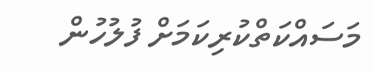މަސައްކަތްކުރިކަމަށް ފުލުހުން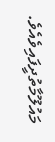މައުލޫމާތުދީފައިވެއެވެ.